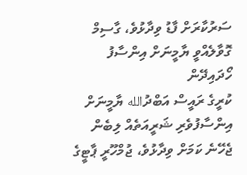ސަރުކާރަށް ފާޑު ވިދާޅުވެ، ގާސިމް ގޮވާލެއްވީ ޔާމީނަށް އިންސާފު ހޯދައިދޭން
ކުރީގެ ރައީސް އަބްދުالله ޔާމީނަށް އިންސާފުވެރި ޝަރީއަތެއް ލިބެން ޖެހޭނެ ކަމަށް ވިދާޅުވެ، ޖުމްހޫރީ ޕާޓީގެ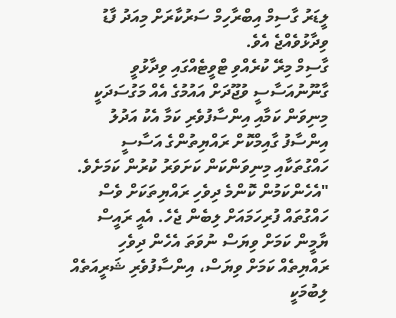ލީޑަރު ގާސިމް އިބްރާހިމް ސަރުކާރަށް މިއަދު ފާޑު ވިދާޅުވެއްޖެ އެވެ.
ގާސިމް މިރޭ ކުރެއްވި ޓްވީޓެއްގައި ވިދާޅުވީ ގާނޫނުއަސާސީ ވުޖޫދަށް އައުމުގެ އެއް މަގުސަދަކީ މިނިވަން ކަމާއި އިންސާފުވެރި ކަމާ އެކު އަދުލު އިންސާފު ގާއިމްކޮށް ރައްޔިތުންގެ އަސާސީ ހައްގުތަކާއި މިނިވަންކަން ކަށަވަރު ކުރުން ކަމަށެވެ.
"އެހެންކަމުން ކޮންމެ ދިވެހި ރައްޔިތަކަށް ވެސް ހައްގުތައް ފުރިހަމައަށް ލިބެން ޖެހެ. އެއީ ރައީސް ޔާމީން ކަމަށް ވިޔަސް ނުވަތަ އެހެން ދިވެހި ރައްޔިތެއް ކަމަށް ވިޔަސް، އިންސާފުވެރި ޝަރީއަތެއް ލިބުމަކީ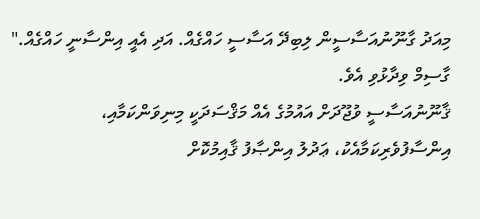މިއަދު ގާނޫނުއަސާސީން ލިބިދޭ އަސާސީ ހައްގެއް. އަދި އެއީ އިންސާނީ ހައްގެއް." ގާސިމް ވިދާޅުވި އެވެ.
ޤާނޫނުއަސާސީ ވުޖޫދަށް އައުމުގެ އެއް މަޤްސަދަކީ މިނިވަންކަމާއި، އިންސާފުވެރިކަމާއެކު، ޢަދުލު އިންޞާފު ޤާއިމުކޮށް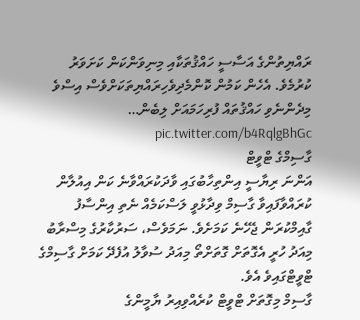ރައްޔިތުންގެ އަސާސީ ހައްޤުތަކާއި މިނިވަންކަން ކަށަވަރު ކުރުމެވެ. އެހެން ކަމުން ކޮންމެދިވެހިރައްޔިތަކަށްވެސް އިސްވެ މިދެންނެވި ހައްޤުތައް ފުރިހަމައަށް ލިބެން… pic.twitter.com/b4RqlgBhGc
ގާސިމްގެ ޓްވީޓް
އަންނަ ރިޔާސީ އިންތިހާބުގައި ވާދަކުރައްވާނެ ކަން އިއުލާން ކުރައްވާފައިވާ ގާސިމް ވިދާޅުވީ ލަސްކަމެއް ނެތި އިންސާފު ގާއިމްކުރަން ޖެހޭނެ ކަމަށެވެ. ނަމަވެސް، ސަރުކާރުގެ މިސްރާބު މިއަދު ހުރީ އެގޮތަށް ގޮތަށްތޯ މިއަދު ސުވާލު އުފެދޭ ކަމަށް ގާސިމްގެ ޓްވީޓްގައިވެ އެވެ.
ގާސިމް މިގޮތަށް ޓްވީޓް ކުރެއްވިއިރު ޔާމީންގެ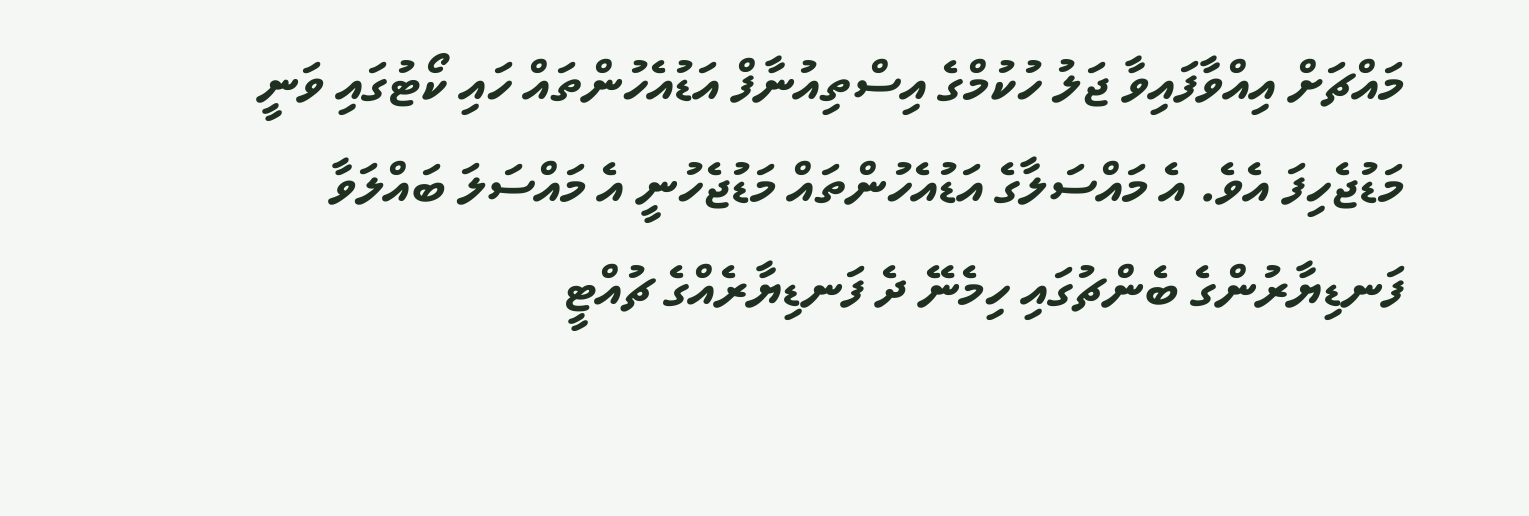މައްޗަށް އިއްވާފައިވާ ޖަލު ހުކުމްގެ އިސްތިއުނާފް އަޑުއެހުންތައް ހައި ކޯޓުގައި ވަނީ މަޑުޖެހިފަ އެވެ. އެ މައްސަލާގެ އަޑުއެހުންތައް މަޑުޖެހުނީ އެ މައްސަލަ ބައްލަވާ ފަނޑިޔާރުންގެ ބެންޗުގައި ހިމެނޭ ދެ ފަނޑިޔާރެއްގެ ޗުއްޓީ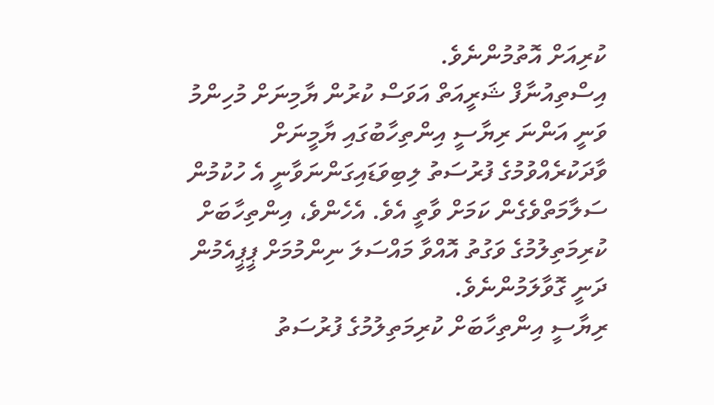ކުރިއަށް އޮތުމުންނެވެ.
އިސްތިއުނާފް ޝަރީއަތް އަވަސް ކުރުން ޔާމިނަށް މުހިންމު ވަނީ އަންނަ ރިޔާސީ އިންތިހާބުގައި ޔާމީނަށް ވާދަކުރެއްވުމުގެ ފުރުސަތު ލިބިވަޑައިގަންނަވާނީ އެ ހުކުމުން ސަލާމަތްވެގެން ކަމަށް ވާތީ އެވެ. އެހެންވެ، އިންތިހާބަށް ކުރިމަތިލުމުގެ ވަގުތު އޮއްވާ މައްސަލަ ނިންމުމަށް ޕީޕީއެމުން ދަނީ ގޮވާލަމުންނެވެ.
ރިޔާސީ އިންތިހާބަށް ކުރިމަތިލުމުގެ ފުރުސަތު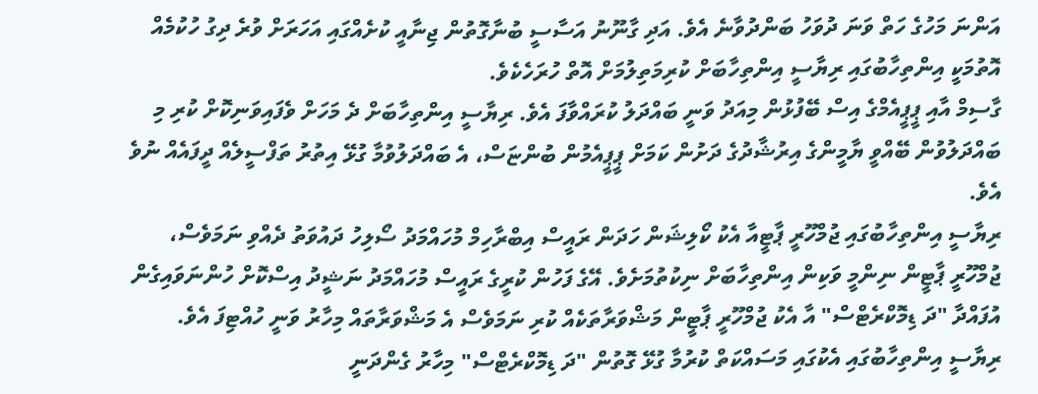އަންނަ މަހުގެ ހަތް ވަނަ ދުވަހު ބަންދުވާނެ އެވެ. އަދި ގާނޫނު އަސާސީ ބުނާގޮތުން ޖިނާއީ ކުށެއްގައި އަހަރަށް ވުރެ ދިގު ހުކުމެއް އޮތުމަކީ އިންތިހާބުގައި ރިޔާސީ އިންތިހާބަށް ކުރިމަތިލުމަށް އޮތް ހުރަހެކެވެ.
ގާސިމް އާއި ޕީޕީއެމްގެ އިސް ބޭފުޅުން މިއަދު ވަނީ ބައްދަލު ކުރައްވާފަ އެވެ. ރިޔާސީ އިންތިހާބަށް ދެ މަހަށް ވެފައިވަނިކޮށް ކުރި މި ބައްދަލުވުން ބޭއްވީ ޔާމީންގެ އިރުޝާދުގެ ދަށުން ކަމަށް ޕީޕީއެމުން ބުންޏަސް، އެ ބައްދަލުވުމާ ގުޅޭ އިތުރު ތަފްސީލެއް ދީފައެއް ނުވެ އެވެ.
ރިޔާސީ އިންތިހާބުގައި ޖުމްހޫރީ ޕާޓީއާ އެކު ކޯލިޝަން ހަދަން ރައީސް އިބްރާހިމް މުހައްމަދު ސޯލިހު ދައުވަތު ދެއްވި ނަމަވެސް، ޖުމްހޫރީ ޕާޓީން ނިންމީ ވަކިން އިންތިހާބަށް ނިކުތުމަށެވެ. އޭގެ ފަހުން ކުރީގެ ރައީސް މުހައްމަދު ނަޝީދު އިސްކޮށް ހުންނަވައިގެން އުފައްދާ "ދަ ޑިމޮކްރެޓްސް" އާ އެކު ޖުމްހޫރީ ޕާޓީން މަޝްވަރާތަކެއް ކުރި ނަމަވެސް އެ މަޝްވަރާތައް މިހާރު ވަނީ ހުއްޓިފަ އެވެ.
ރިޔާސީ އިންތިހާބުގައި އެކުގައި މަސައްކަތް ކުރުމާ ގުޅޭ ގޮތުން "ދަ ޑިމޮކްރެޓްސް" މިހާރު ގެންދަނީ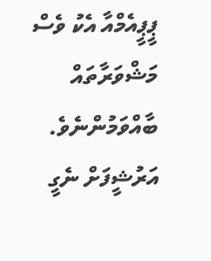ޕީޕީއެމްއާ އެކު ވެސް މަޝްވަރާތައް ބާއްވަމުންނެވެ.
އަރުޝީފަށް ނެގީ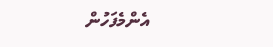އެންމެފަހުން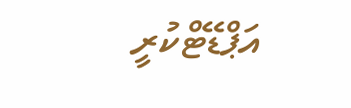އަޕްޑޭޓްކުރީ